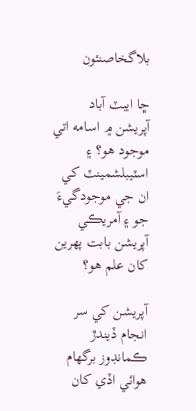بلاگخاصنئون

ڇا ايبٽ آباد آپريشن ۾ اسامه اتي موجود هو؟ ۽ اسٽيبلشمينٽ کي ان جي موجودگيءَ جو ۽ آمريڪي آپريشن بابت پهرين کان علم هو؟

آپريشن کي سر انجام ڏيندڙ ڪمانڊوز برگهام هوائي اڏي کان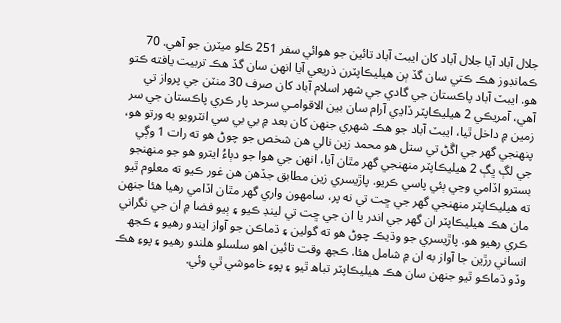جلال آباد آيا جلال آباد کان ايبٽ آباد تائين جو هوائي سفر 251 ڪلو ميٽرن جو آهي. 70 ڪمانڊوز هڪ ڪتي سان گڏ ٻن هيليڪاپٽرن ذريعي آيا انهن سان گڏ هڪ تربيت يافته ڪتو هو. ايبٽ آباد پاڪستان جي گادي جي شهر اسلام آباد کان صرف 30 منٽن جي پرواز تي آهي، آمريڪي 2 هيليڪاپٽر ڏاڍي آرام سان بين الاقوامـي سرحد پار ڪري پاڪستان جي سر زمين ۾ داخل ٿيا، ايبٽ آباد جو هڪ شهري جنهن کان بعد ۾ بي بي سي انٽرويو به ورتو هو، پنهنجي گهر جي اڱڻ تي ستل هو محمد زين نالي هن شخص جو چوڻ هو ته رات 1 وڳي جي لڳ ڀڳ 2 هيليڪاپٽر منهنجي گهر مٿان آيا، انهن جي هوا جو دٻاءُ ايترو هو جو منهنجو بسترو اڏامي وڃي ٻئي پاسي ڪريو. پاڙيسري زين مطابق جڏهن هن غور ڪيو ته معلوم ٿيو ته هيليڪاپٽر منهنجي گهر جي ڇت تي نه پر، سامهون واري گهر مٿان اڏامي رهيا هئا جنهن مان هڪ هيليڪاپٽر ان گهر جي اندر يا ان جي ڇت تي لينڊ ڪيو ۽ ٻيو فضا ۾ ان جي نگراني ڪري رهيو هو. پاڙيسري جو وڌيڪ چوڻ هو ته گولين ۽ ڌماڪن جو آواز ايندو رهيو ۽ ڪجھ انساني رڙين جا آواز به ان ۾ شامل هئا. ڪجھ وقت تائين اهو سلسلو هلندو رهيو ۽ پوءِ هڪ وڏو ڌماڪو ٿيو جنهن سان هڪ هيليڪاپٽر تباھ ٿيو ۽ پوءِ خاموشي ٿي وئي.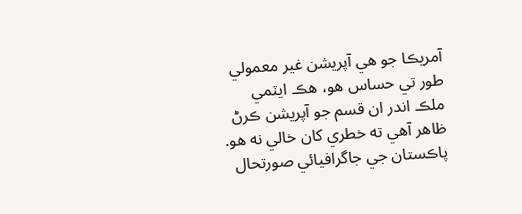آمريڪا جو هي آپريشن غير معمولي طور تي حساس هو، هڪ ايٽمي ملڪ اندر ان قسم جو آپريشن ڪرڻ ظاهر آهي ته خطري کان خالي نه هو. پاڪستان جي جاگرافيائي صورتحال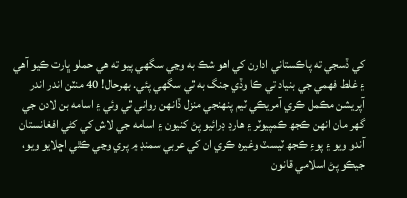کي ڏسجي ته پاڪستاني ادارن کي اهو شڪ به وڃي سگهي پيو ته هي حملو ڀارت ڪيو آهي ۽ غلط فهمي جي بنياد تي ڪا وڏي جنگ به ٿي سگهي پئي. بهرحال! 40 منٽن اندر اندر آپريشن مڪمل ڪري آمريڪي ٽيم پنهنجي منزل ڏانهن رواني ٿي وئي ۽ اسامه بن لادن جي گهر مان انهن ڪجھ ڪمپيوٽر ۽ هارڊ ڊرائيو پڻ کنيون ۽ اسامه جي لاش کي کڻي افغانستان آندو ويو ۽ پوءِ ڪجھ ٽيسٽ وغيره ڪري ان کي عربي سمنڊ ۾ پري وڃي ڪٿي اڇلايو ويو، جيڪو پڻ اسلامي قانون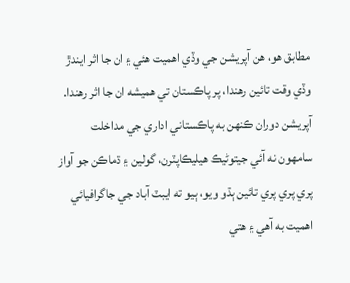مطابق هو، هن آپريشن جي وڏي اهميت هئي ۽ ان جا اثر ايندڙ وڏي وقت تائين رهندا، پر پاڪستان تي هميشه ان جا اثر رهندا. آپريشن دوران ڪنهن به پاڪستاني اداري جي مداخلت سامهون نه آئي جيتوڻيڪ هيليڪاپٽرن، گولين ۽ ڌماڪن جو آواز پري پري پري تائين ٻڌو ويو، ٻيو ته ايبٽ آباد جي جاگرافيائي اهميت به آهي ۽ هتي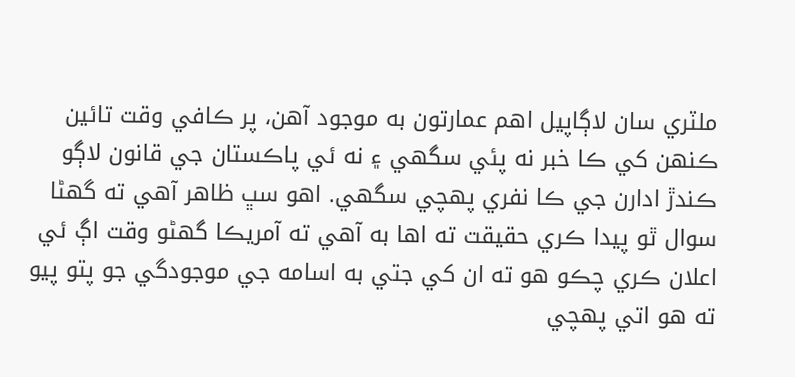ملٽري سان لاڳاپيل اهم عمارتون به موجود آهن، پر ڪافي وقت تائين ڪنهن کي ڪا خبر نه پئي سگهي ۽ نه ئي پاڪستان جي قانون لاڳو ڪندڙ ادارن جي ڪا نفري پهچي سگهي. اهو سڀ ظاهر آهي ته گهڻا سوال ٿو پيدا ڪري حقيقت ته اها به آهي ته آمريڪا گهڻو وقت اڳ ئي اعلان ڪري چڪو هو ته ان کي جتي به اسامه جي موجودگي جو پتو پيو ته هو اتي پهچي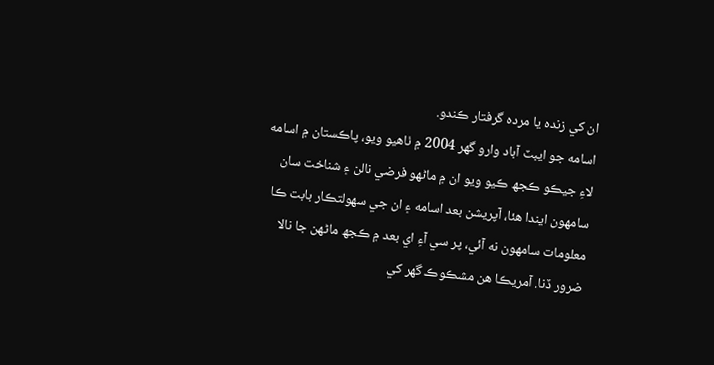ان کي زنده يا مرده گرفتار ڪندو.
اسامه جو ايبٽ آباد وارو گهر 2004 ۾ ٺاهيو ويو، پاڪستان ۾ اسامه لاءِ جيڪو ڪجھ ڪيو ويو ان ۾ ماڻهو فرضي نالن ۽ شناخت سان سامهون ايندا هئا، آپريشن بعد اسامه ۽ ان جي سهولتڪار بابت ڪا معلومات سامهون نه آئي، پر سي آءِ اي بعد ۾ ڪجھ ماڻهن جا نالا ضرور ڏنا. آمريڪا هن مشڪوڪ گهر کي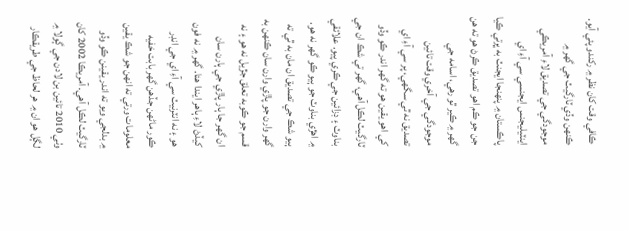ڪافي وقت کان نظر ۾ رکندو پئي آيو. ڪنهن وڏي ٽارگيٽ جي گهر ۾ موجودگي جي تصديق لاءِ آمريڪي اينٽيليجنس ايجنسي سي آءِ اي پاڪستان ۾ پنهنجا ايجنٽ به ڀرتي ڪيا جن جو ڪم اهو تصديق ڪرڻ هو ته هن گهر ۾ ڪير ٿو رهي، اسامه جي موجودگي جي آخري وقت تائين تصديق نه ٿي سگهي، پر سي آءِ اي کي اهو يقين هو ته گهر اندر ڪو وڏو ٽارگيٽ لڪل آهي، گهر تي شڪ ان جي بناوٽ ۽ ڊزائين جي ڪري پيو. علائقي ۾ اهڙي بناوٽ جو ٻيو ڪو گهر نه هو. ٻيو شڪ جي تصديق ان مان به ٿي ته گهر وارن جو پاڙي وارن سان ڪنهن به قسم جو ڪوبه تعلق جڙيل نه هو ۽ نه ان گهر جا ٻار پاڙي جي ٻارن سان کيڏڻ لاءِ ٻاهر ايندا هئا. گهر ۾ نه فون هو ۽ نه انٽرنيٽ سي آءِ اي جي انڊر ڪور ماڻهن جڏهن گهر بابت خفيه معلومات ورتي ته انهن جو شڪ يقين ۾ بدلجي ويو ته اندر يقينن ڪو وڏو ٽارگيٽ لڪل آهي. آمريڪا 2002 کان وٺي 2010 تائين بن لادن جي ڳولا ۾ لڳل هو ان ۾ هر لحاظ جي طريقڪار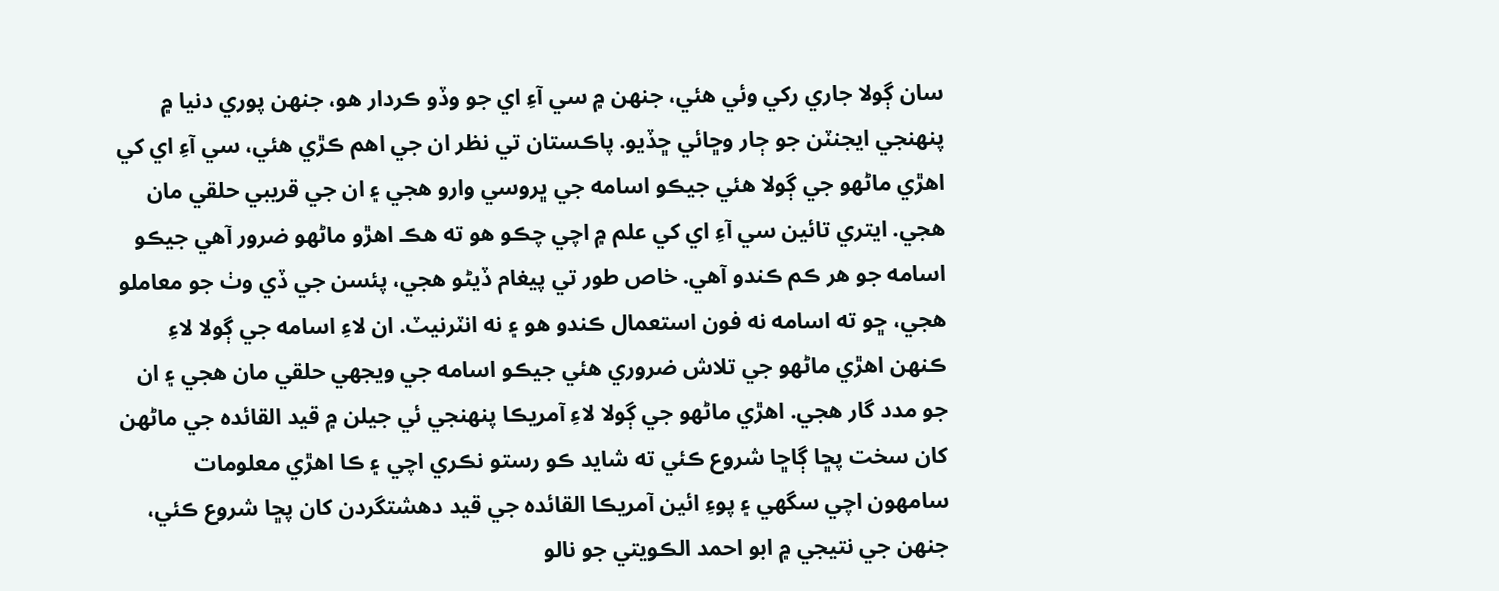سان ڳولا جاري رکي وئي هئي، جنهن ۾ سي آءِ اي جو وڏو ڪردار هو، جنهن پوري دنيا ۾ پنهنجي ايجنٽن جو ڄار وڇائي ڇڏيو. پاڪستان تي نظر ان جي اهم ڪڙي هئي، سي آءِ اي کي اهڙي ماڻهو جي ڳولا هئي جيڪو اسامه جي ڀروسي وارو هجي ۽ ان جي قريبي حلقي مان هجي. ايتري تائين سي آءِ اي کي علم ۾ اچي چڪو هو ته هڪ اهڙو ماڻهو ضرور آهي جيڪو اسامه جو هر ڪم ڪندو آهي. خاص طور تي پيغام ڏيڻو هجي، پئسن جي ڏي وٺ جو معاملو هجي، ڇو ته اسامه نه فون استعمال ڪندو هو ۽ نه انٽرنيٽ. ان لاءِ اسامه جي ڳولا لاءِ ڪنهن اهڙي ماڻهو جي تلاش ضروري هئي جيڪو اسامه جي ويجهي حلقي مان هجي ۽ ان جو مدد گار هجي. اهڙي ماڻهو جي ڳولا لاءِ آمريڪا پنهنجي ئي جيلن ۾ قيد القائده جي ماڻهن کان سخت پڇا ڳاڇا شروع ڪئي ته شايد ڪو رستو نڪري اچي ۽ ڪا اهڙي معلومات سامهون اچي سگهي ۽ پوءِ ائين آمريڪا القائده جي قيد دهشتگردن کان پڇا شروع ڪئي، جنهن جي نتيجي ۾ ابو احمد الڪويتي جو نالو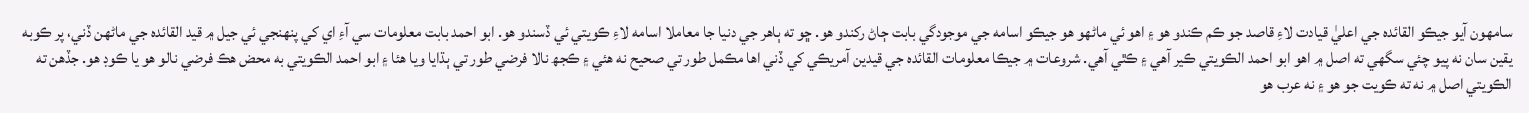سامهون آيو جيڪو القائده جي اعليٰ قيادت لاءِ قاصد جو ڪم ڪندو هو ۽ اهو ئي ماڻهو هو جيڪو اسامه جي موجودگي بابت ڄاڻ رکندو هو. ڇو ته ٻاهر جي دنيا جا معاملا اسامه لاءِ ڪويتي ئي ڏسندو هو. ابو احمد بابت معلومات سي آءِ اي کي پنهنجي ئي جيل ۾ قيد القائده جي ماڻهن ڏني، پر ڪوبه يقين سان نه پيو چئي سگهي ته اصل ۾ اهو ابو احمد الڪويتي ڪير آهي ۽ ڪٿي آهي. شروعات ۾ جيڪا معلومات القائده جي قيدين آمريڪي کي ڏني اها مڪمل طور تي صحيح نه هئي ۽ ڪجھ نالا فرضي طور تي ٻڌايا ويا هئا ۽ ابو احمد الڪويتي به محض هڪ فرضي نالو هو يا ڪوڊ هو. جڏهن ته الڪويتي اصل ۾ نه ته ڪويت جو هو ۽ نه عرب هو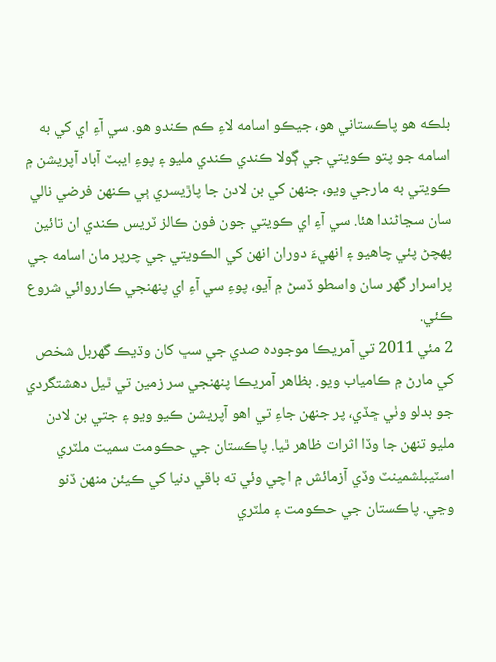بلڪه هو پاڪستاني هو، جيڪو اسامه لاءِ ڪم ڪندو هو. سي آءِ اي کي به اسامه جو پتو ڪويتي جي ڳولا ڪندي ڪندي مليو ۽ پوءِ ايبٽ آباد آپريشن ۾ ڪويتي به مارجي ويو، جنهن کي بن لادن جا پاڙيسري ٻي ڪنهن فرضي نالي سان سڃاڻندا هئا. سي آءِ اي ڪويتي جون فون ڪالز ٽريس ڪندي ان تائين پهچڻ پئي چاهيو ۽ انهيءَ دوران انهن کي الڪويتي جي چرپر مان اسامه جي پراسرار گهر سان واسطو ڏسڻ ۾ آيو، پوءِ سي آءِ اي پنهنجي ڪارروائي شروع ڪئي.
2 مئي 2011 تي آمريڪا موجوده صدي جي سڀ کان وڌيڪ گهربل شخص کي مارڻ ۾ ڪامياب ويو. بظاهر آمريڪا پنهنجي سر زمين تي ٿيل دهشتگردي جو بدلو وٺي ڇڏي، پر جنهن جاءِ تي اهو آپريشن ڪيو ويو ۽ جتي بن لادن مليو تنهن جا وڏا اثرات ظاهر ٿيا. پاڪستان جي حڪومت سميت ملٽري اسٽيبلشمينٽ وڏي آزمائش ۾ اچي وئي ته باقي دنيا کي ڪيئن منهن ڏنو وڃي. پاڪستان جي حڪومت ۽ ملٽري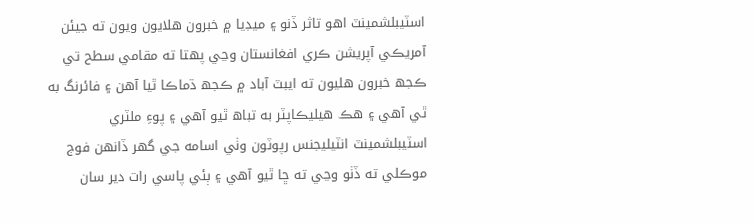اسٽيبلشمينٽ اهو تاثر ڏنو ۽ ميڊيا ۾ خبرون هلايون ويون ته جيئن آمريڪي آپريشن ڪري افغانستان وڃي پهتا ته مقامي سطح تي ڪجھ خبرون هليون ته ايبٽ آباد ۾ ڪجھ ڌماڪا ٿيا آهن ۽ فائرنگ به ٿي آهي ۽ هڪ هيليڪاپٽر به تباھ ٿيو آهي ۽ پوءِ ملٽري اسٽيبلشمينٽ انٽيليجنس رپوٽون وٺي اسامه جي گهر ڏانهن فوج موڪلي ته ڏٺو وڃي ته ڇا ٿيو آهي ۽ ٻئي پاسي رات دير سان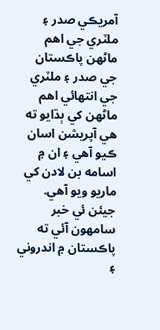آمريڪي صدر ۽ ملٽري جي اهم ماڻهن پاڪستان جي صدر ۽ ملٽري جي انتهائي اهم ماڻهن کي ٻڌايو ته هي آپريشن اسان ڪيو آهي ۽ ان ۾ اسامه بن لادن کي ماريو ويو آهي. جيئن ئي خبر سامهون آئي ته پاڪستان ۾ اندروني ۽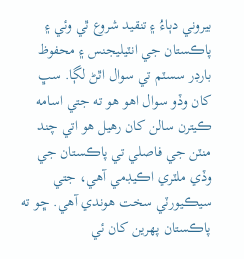بيروني دٻاءُ ۽ تنقيد شروع ٿي وئي ۽ پاڪستان جي انٽيليجنس ۽ محفوظ بارڊر سسٽم تي سوال اٿڻ لڳا. سڀ کان وڏو سوال اهو هو ته جتي اسامه ڪيترن سالن کان رهيل هو اتي چند منٽن جي فاصلي تي پاڪستان جي وڏي ملٽري اڪيڊمي آهي، جتي سيڪيورٽي سخت هوندي آهي. ڇو ته پاڪستان پهرين کان ئي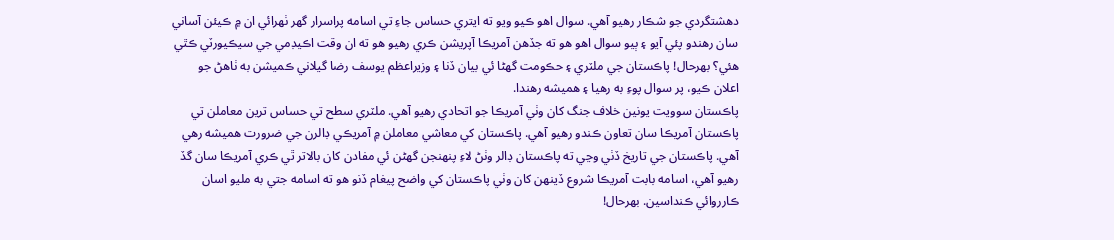دهشتگردي جو شڪار رهيو آهي. سوال اهو ڪيو ويو ته ايتري حساس جاءِ تي اسامه پراسرار گهر ٺهرائي ان ۾ ڪيئن آساني سان رهندو پئي آيو ۽ ٻيو سوال اهو هو ته جڏهن آمريڪا آپريشن ڪري رهيو هو ته ان وقت اڪيڊمي جي سيڪيورٽي ڪٿي هئي؟ بهرحال! پاڪستان جي ملٽري ۽ حڪومت گهڻا ئي بيان ڏنا ۽ وزيراعظم يوسف رضا گيلاني ڪميشن به ٺاهڻ جو اعلان ڪيو، پر سوال پوءِ به رهيا ۽ هميشه رهندا.
پاڪستان سوويت يونين خلاف جنگ کان وٺي آمريڪا جو اتحادي رهيو آهي. ملٽري سطح تي حساس ترين معاملن تي پاڪستان آمريڪا سان تعاون ڪندو رهيو آهي. پاڪستان کي معاشي معاملن ۾ آمريڪي ڊالرن جي ضرورت هميشه رهي آهي. پاڪستان جي تاريخ ڏٺي وڃي ته پاڪستان ڊالر وٺڻ لاءِ پنهنجن گهڻن ئي مفادن کان بالاتر ٿي ڪري آمريڪا سان گڏ رهيو آهي، اسامه بابت آمريڪا شروع ڏينهن کان وٺي پاڪستان کي واضح پيغام ڏنو هو ته اسامه جتي به مليو اسان ڪارروائي ڪنداسين. بهرحال!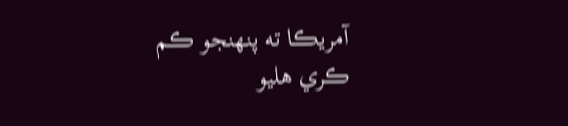آمريڪا ته پنهنجو ڪم ڪري هليو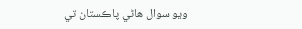ويو سوال هاڻي پاڪستان تي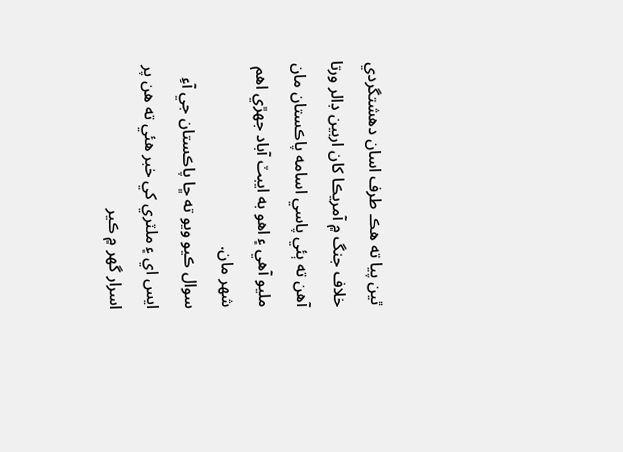ٿين پيا ته هڪ طرف اسان دهشتگردي خلاف جنگ ۾ آمريڪا کان اربين ڊالر ورتا آهن ته ٻئي پاسي اسامه پاڪستان مان مليو آهي ۽ اهو به ايبٽ آباد جهڙي اهم شهر مان.
سوال ڪيو ويو ته ڇا پاڪستان جي آءِ ايس اي ۽ ملٽري کي خبر هئي ته هن پر اسرار گهر ۾ ڪير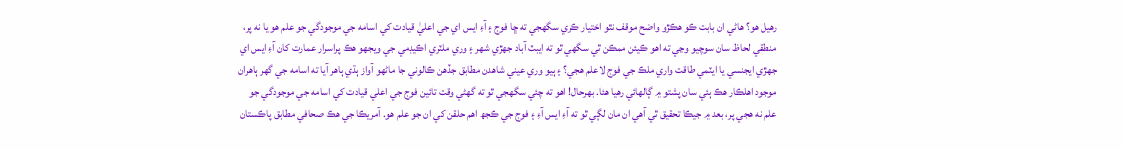رهيل هو؟ هاڻي ان بابت ڪو هڪڙو واضح موقف نٿو اختيار ڪري سگهجي ته ڇا فوج ۽ آءِ ايس اي جي اعليٰ قيادت کي اسامه جي موجودگي جو علم هو يا نه پر، منطقي لحاظ سان سوچيو وڃي ته اهو ڪيئن ممڪن ٿي سگهي ٿو ته ايبٽ آباد جهڙي شهر ۽ وري ملٽري اڪيڊمي جي ويجهو هڪ پراسرار عمارت کان آءِ ايس اي جهڙي ايجنسي يا ايٽمي طاقت واري ملڪ جي فوج لاعلم هجي؟ ۽ ٻيو وري عيني شاهدن مطابق جڏهن ڪالوني جا ماڻهو آواز ٻڌي ٻاهر آيا ته اسامه جي گهر ٻاهران موجود اهلڪار هڪ ٻئي سان پشتو ۾ ڳالهائي رهيا هئا. بهرحال! اهو ته چئي سگهجي ٿو ته گهڻي وقت تائين فوج جي اعلي قيادت کي اسامه جي موجودگي جو علم نه هجي پر، بعد ۾ جيڪا تحقيق ٿي آهي ان مان لڳي ٿو ته آءِ ايس آءِ ۽ فوج جي ڪجھ اهم حلقن کي ان جو علم هو. آمريڪا جي هڪ صحافي مطابق پاڪستان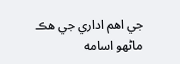جي اهم اداري جي هڪ ماڻهو اسامه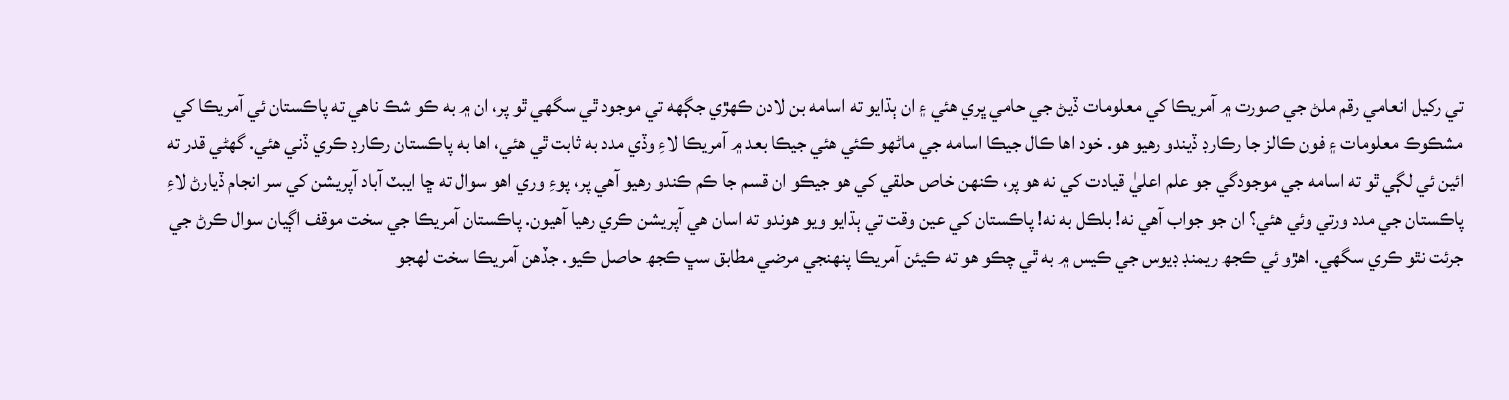تي رکيل انعامي رقم ملڻ جي صورت ۾ آمريڪا کي معلومات ڏيڻ جي حامي ڀري هئي ۽ ان ٻڌايو ته اسامه بن لادن ڪهڙي جڳهه تي موجود ٿي سگهي ٿو پر، ان ۾ به ڪو شڪ ناهي ته پاڪستان ئي آمريڪا کي مشڪوڪ معلومات ۽ فون ڪالز جا رڪارڊ ڏيندو رهيو هو. خود اها ڪال جيڪا اسامه جي ماڻهو ڪئي هئي جيڪا بعد ۾ آمريڪا لاءِ وڏي مدد به ثابت ٿي هئي، اها به پاڪستان رڪارڊ ڪري ڏني هئي. گهڻي قدر ته ائين ئي لڳي ٿو ته اسامه جي موجودگي جو علم اعليٰ قيادت کي نه هو پر، ڪنهن خاص حلقي کي هو جيڪو ان قسم جا ڪم ڪندو رهيو آهي پر، پوءِ وري اهو سوال ته ڇا ايبٽ آباد آپريشن کي سر انجام ڏيارڻ لاءِ پاڪستان جي مدد ورتي وئي هئي؟ ان جو جواب آهي نه! بلڪل به نه! پاڪستان کي عين وقت تي ٻڌايو ويو هوندو ته اسان هي آپريشن ڪري رهيا آهيون. پاڪستان آمريڪا جي سخت موقف اڳيان سوال ڪرڻ جي جرئت نٿو ڪري سگهي. اهڙو ئي ڪجھ ريمنڊ ڊيوس جي ڪيس ۾ به ٿي چڪو هو ته ڪيئن آمريڪا پنهنجي مرضي مطابق سڀ ڪجھ حاصل ڪيو. جڏهن آمريڪا سخت لهجو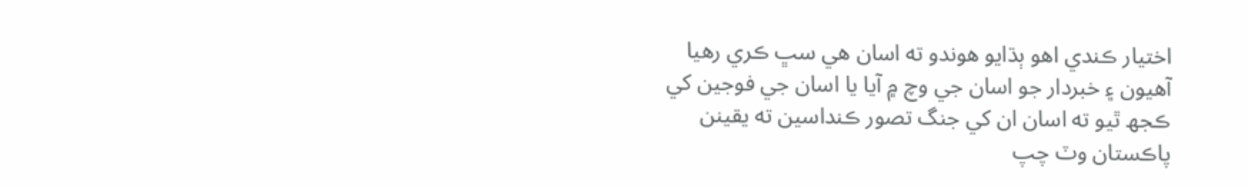اختيار ڪندي اهو ٻڌايو هوندو ته اسان هي سڀ ڪري رهيا آهيون ۽ خبردار جو اسان جي وچ ۾ آيا يا اسان جي فوجين کي ڪجھ ٿيو ته اسان ان کي جنگ تصور ڪنداسين ته يقينن پاڪستان وٽ چپ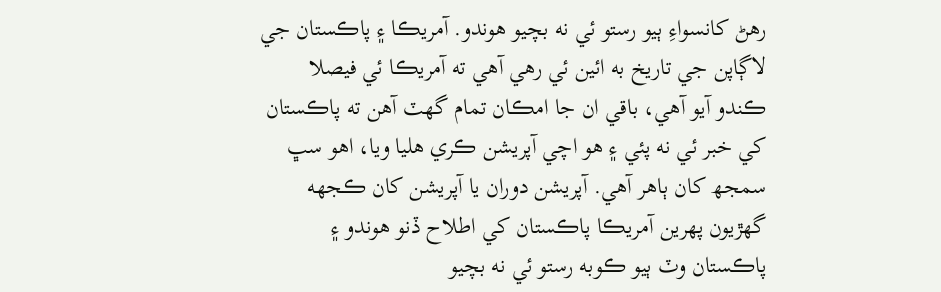رهڻ کانسواءِ ٻيو رستو ئي نه بچيو هوندو. آمريڪا ۽ پاڪستان جي لاڳاپن جي تاريخ به ائين ئي رهي آهي ته آمريڪا ئي فيصلا ڪندو آيو آهي، باقي ان جا امڪان تمام گهٽ آهن ته پاڪستان کي خبر ئي نه پئي ۽ هو اچي آپريشن ڪري هليا ويا، اهو سڀ سمجھ کان ٻاهر آهي. آپريشن دوران يا آپريشن کان ڪجهه گهڙيون پهرين آمريڪا پاڪستان کي اطلاح ڏنو هوندو ۽ پاڪستان وٽ ٻيو ڪوبه رستو ئي نه بچيو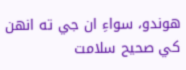هوندو، سواءِ ان جي ته انهن کي صحيح سلامت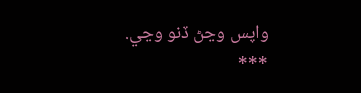واپس وڃڻ ڏنو وڃي.
***